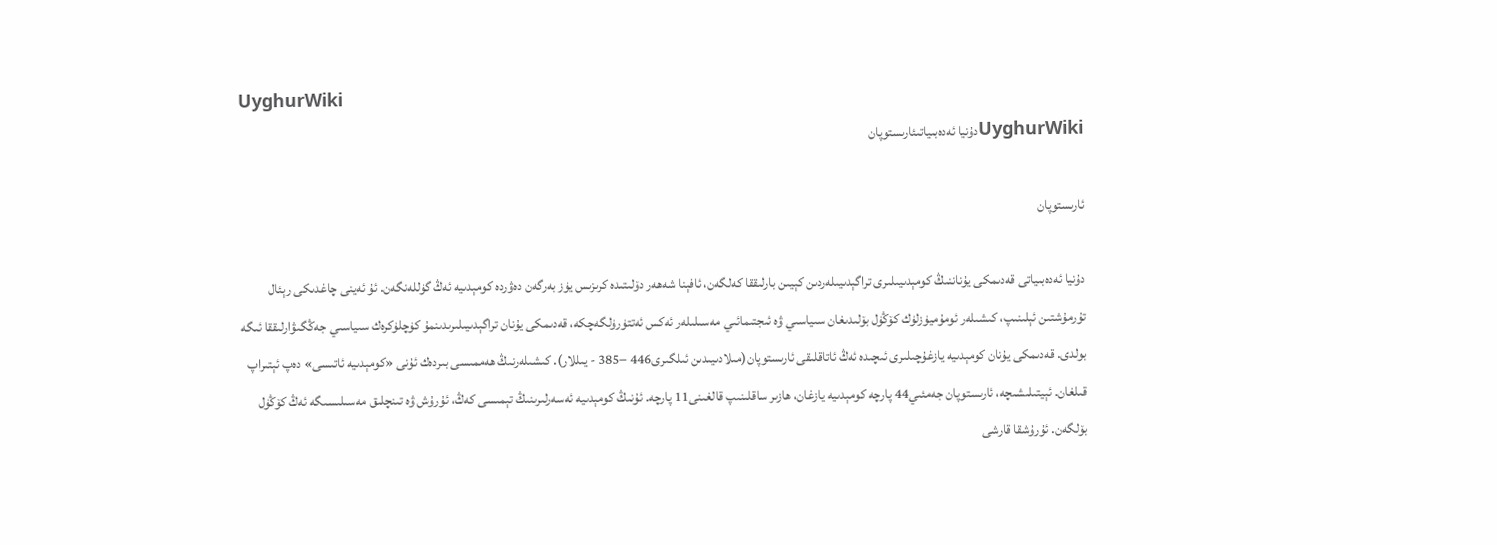UyghurWiki
UyghurWikiدۇنيا ئەدەبىياتىئارىستوپان

ئارىستوپان

دۇنيا ئەدەبىياتى قەدىمكى يۇناننىڭ كومېدىيىلىرى تراگېدىيىلەردىن كېيىن بارلىققا كەلگەن، ئافېنا شەھەر دۆلىتىدە كرىزىس يۈز بەرگەن دەۋردە كومېدىيە ئەڭ گۈللەنگەن. ئۇ ئەينى چاغدىكى رېئال تۇرمۇشتىن ئېلىنىپ، كىشىلەر ئومۇميۈزلۈك كۆڭۈل بۆلىدىغان سىياسىي ۋە ئىجتىمائىي مەسىلىلەر ئەكس ئەتتۈرۈلگەچكە، قەدىمكى يۇنان تراگېدىيىلىرىدىنمۇ كۈچلۈكرەك سىياسىي جەڭگىۋارلىققا ئىگە بولدى. قەدىمكى يۇنان كومېدىيە يازغۇچىلىرى ئىچىدە ئەڭ ئاتاقلىقى ئارىستوپان(مىلادىيىدىن ئىلگىرى446 −385 - يىللار). كىشىلەرنىڭ ھەممىسى بىردەك ئۇنى «كومېدىيە ئاتىسى» دەپ ئېتىراپ قىلغان. ئېيتىلىشىچە، ئارىستوپان جەمئىي44 پارچە كومېدىيە يازغان، ھازىر ساقلىنىپ قالغىنى11 پارچە. ئۇنىڭ كومېدىيە ئەسەرلىرىنىڭ تېمىسى كەڭ، ئۇرۇش ۋە تىنچلىق مەسىلىسىگە ئەڭ كۆڭۈل بۆلگەن. ئۇرۇشقا قارشى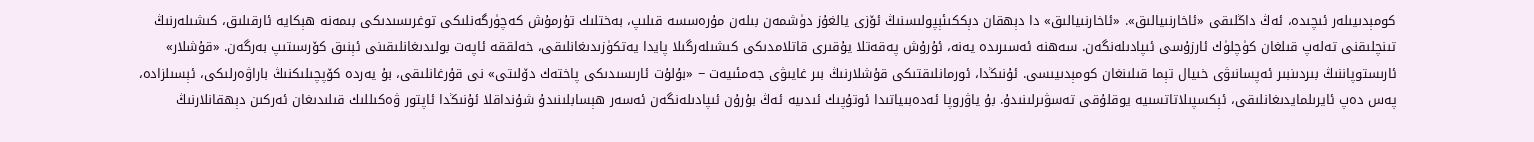كومېدىيىلەر ئىچىدە، ئەڭ داڭلىقى «ئاخارنىيالىق». «ئاخارنىيالىق» دا دېھقان دېككىئېپولىسنىڭ ئۆزى يالغۇز دۈشمەن بىلەن مۇرەسسە قىلىپ، بەختلىك تۇرمۇش كەچۈرگەنلىكى توغرىسىدىكى بىمەنە ھېكايە ئارقىلىق، كىشىلەرنىڭ تىنچلىقنى تەلەپ قىلغان كۈچلۈك ئارزۇسى ئىپادىلەنگەن. سەھنە ئەسىرىدە يەنە، ئۇرۇش پەقەتلا يۇقىرى قاتلامدىكى كىشىلەرگىلا پايدا يەتكۈزىدىغانلىقى، خەلققە ئاپەت بولىدىغانلىقىنى ئېنىق كۆرسىتىپ بەرگەن. «قۇشلار» ئارىستوپاننىڭ بىردىنبىر ئەپسانىۋى خىيال تېما قىلىنغان كومېدىيىسى. ئۇنىڭدا، ئورمانلىقتىكى قۇشلارنىڭ بىر غايىۋى جەمئىيەت − «بۇلۇت ئارىسىدىكى پاختەك دۆلىتى» نى قۇرغانلىقى، بۇ يەردە كۆپچىلىكنىڭ باراۋەرلىكى، ئېسىلزادە، پەس دەپ ئايرىلمايدىغانلىقى، ئېكسپىلاتاتسىيە يوقلۇقى تەسۋىرلىنىدۇ. بۇ ياۋروپا ئەدەبىياتىدا ئوتۇپىك ئىدىيە ئەڭ بۇرۇن ئىپادىلەنگەن ئەسەر ھېسابلىنىدۇ شۇنداقلا ئۇنىڭدا ئاپتور ۋەكىللىك قىلىدىغان ئەركىن دېھقانلارنىڭ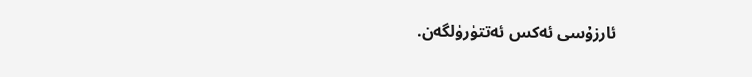ئارزۇسى ئەكس ئەتتۈرۈلگەن.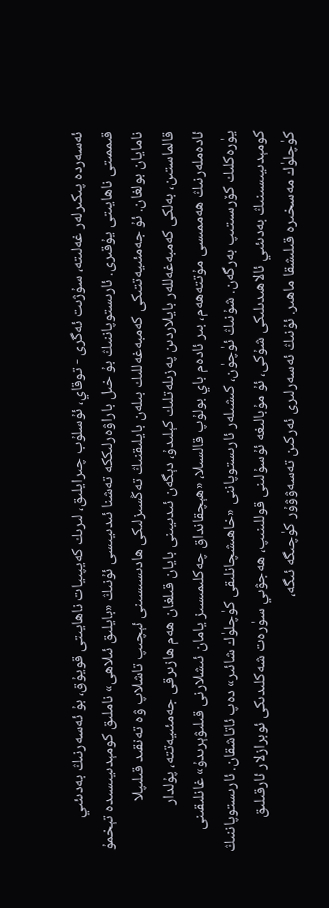ئەسەردە پىكىرلەر غەلىتە، سۇژىت ئەگرى - توقاي، ئۇسلۇب چىرايلىق، لىرىك كەيپىيات ناھايىتى قويۇق، بۇ ئەسەرنىڭ بەدىئىي قىممىتى ناھايىتى يۇقىرى. ئارىستوپاننىڭ بۇ خىل باراۋەرلىككە تەشنا ئىدىيىسى ئۇنىڭ «بايلىق ئىلاھى» ناملىق كومېدىيىسىدە تېخمۇ نامايان بولغان. ئۇ جەمئىيەتتىكى كەمبەغەللىك بىلەن بايلىقنىڭ تەڭسىزلىكى ھادىسىسىنى ئېچىپ تاشلاپ ۋە تەنقىد قىلىپلا قالماستىن، بەلكى كەمبەغەللەر بايلاردىن پەزىلەتلىك كېلىدۇ، دېگەن ئىدىيىنى بايان قىلغان ھەم ھازىرقى جەمئىيەتتە، پۇلدار ئادەملەرنىڭ ھەممىسى مۇتتەھەم، بىر ئادەم باي بولۇپ قالسىلا، «ھېچقانداق چەكلىمىسىز يامان ئىشلارنى قىلىۋېرىدۇ» غانلىقىنى يۈرەكلىك كۆرسىتىپ بەرگەن. شۇنىڭ ئۈچۈن، كىشىلەر ئارىستوپاننى «خاھىشچانلىقى كۈچلۈك شائىر» دەپ ئاتاشقان. ئارىستوپاننىڭ كومېدىيىسىنىڭ بەدىئىي ئالاھىدىلىكى شۇكى، ئۇ مۇبالىغە ئۇسۇلىنى قوللىنىپ، ھەجۋىي سۈرەت شەكلىدىكى ئوبرازلار ئارقىلىق كۈچلۈك مەسخىرە قىلىشقا ماھىر. ئۇنىڭ ئەسەرلىرى ئەركىن تەسەۋۋۇر كۈچىگە ئىگە،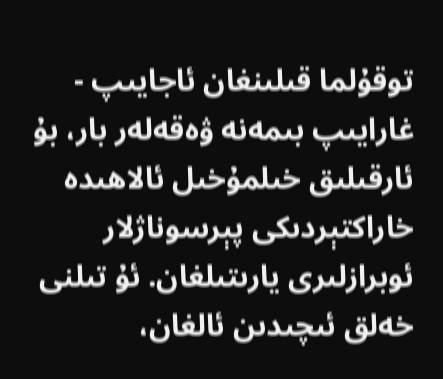توقۇلما قىلىنغان ئاجايىپ - غارايىپ بىمەنە ۋەقەلەر بار، بۇ ئارقىلىق خىلمۇخىل ئالاھىدە خاراكتېردىكى پېرسوناژلار ئوبرازلىرى يارىتىلغان. ئۇ تىلنى خەلق ئىچىدىن ئالغان،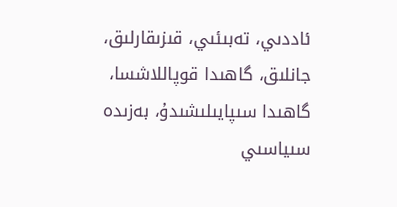ئاددىي، تەبىئىي، قىزىقارلىق، جانلىق، گاھىدا قوپاللاشسا، گاھىدا سىپايىلىشىدۇ، بەزىدە سىياسىي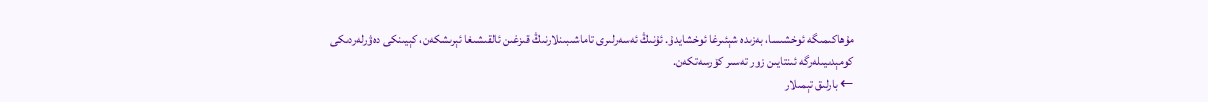مۇھاكىمىگە ئوخشىسا، بەزىدە شېئىرغا ئوخشايدۇ. ئۇنىڭ ئەسەرلىرى تاماشىبىنلارنىڭ قىزغىن ئالقىشىغا ئېرىشكەن، كېيىنكى دەۋرلەردىكى كومېدىيىلەرگە ئىنتايىن زور تەسىر كۆرسەتكەن.
← بارلىق تېمىلار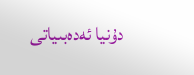دۇنيا ئەدەبىياتى